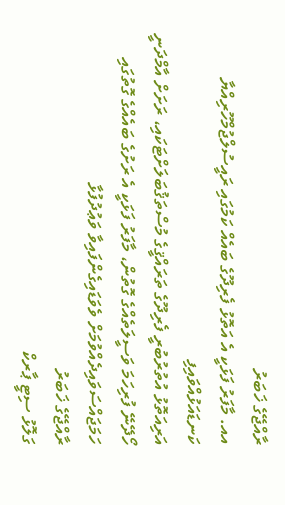ރާއްޖޭގެ ޚަބަރު
އއ. މާފަރު ފަޅަކީ އެ އަތޮޅު ފެރިދޫގެ ބައެއް ކަމުގައި ރައީސުލްޖުމްހޫރިއްޔާ ކަނޑައަޅުއްވައިފި
އަރިއަތޮޅު އުތުރުބުރީ ފެރިދޫގެ ތަރައްޤީގެ މުސްތަޤުބަލަށްޓަކައި، ރަށަށް އާމްދަނީ ހޯދޭނޭ ފުރިހަމަ ވަސީލަތެއްގެ ގޮތުން، މާފަރު ފަޅަކީ އެ ރަށުގެ ބައެއްގެ ގޮތުގައި ހަމަޖައްސަވައިދެއްވުމަށް ވެވަޑައިގެންފައިވާ ވަޢުދުފުޅާ
ރާއްޖޭގެ ޚަބަރު
ގަލޮޅު ސިޓީ ޕާރކް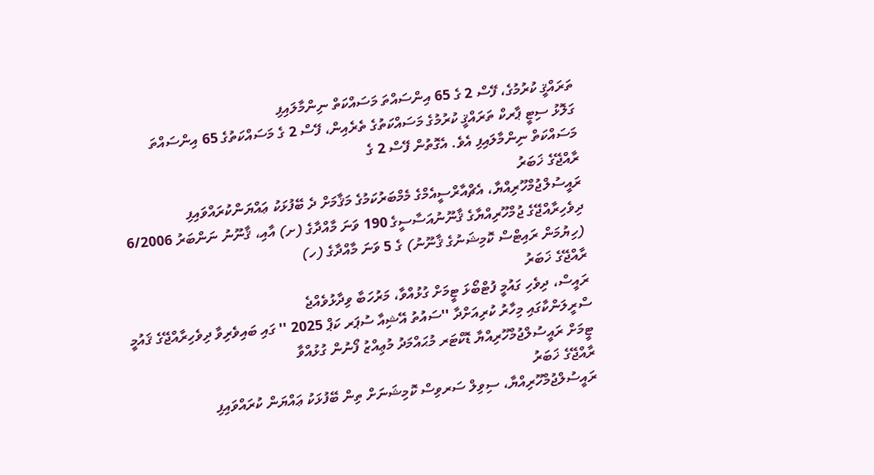ތަރައްޤީ ކުރުމުގެ، ފޭސް 2 ގެ 65 އިންސައްތަ މަސައްކަތް ނިންމާލައިފި
ގަލޮޅު ސިޓީ ޕާރކް ތަރައްޤީ ކުރުމުގެ މަސައްކަތުގެ ތެރެއިން، ފޭސް 2 ގެ މަސައްކަތުގެ 65 އިންސައްތަ މަސައްކަތް ނިންމާލައިފި އެވެ. އެގޮތުން ފޭސް 2 ގެ
ރާއްޖޭގެ ޚަބަރު
ރައީސުލްޖުމްހޫރިއްޔާ، އެޗްއާރްސީއެމްގެ މެމްބަރުކަމުގެ މަޤާމަށް ދެ ބޭފުޅަކު ޢައްޔަންކުރައްވައިފި
ދިވެހިރާއްޖޭގެ ޖުމްހޫރިއްޔާގެ ޤާނޫނުއަސާސީގެ 190 ވަނަ މާއްދާގެ (ށ) އާއި، ޤާނޫނު ނަންބަރު 6/2006 (ހިޔުމަން ރައިޓްސް ކޮމިޝަނުގެ ޤާނޫނު) ގެ 5 ވަނަ މާއްދާގެ (ހ)
ރާއްޖޭގެ ޚަބަރު
ރައީސް، ދިވެހި ގައުމީ ފުޓްބޯޅަ ޓީމަށް ގުޅުއްވާ، މަރުހަބާ ވިދާޅުވެއްޖެ
ސްރީލަންކާގައި މިހާރު ކުރިއަށްދާ ''ސައުތު އޭޝިއާ ސުޕަރ ކަޕް 2025 '' ގައި ބައިވެރިވާ ދިވެހިރާއްޖޭގެ ޤައުމީ ޓީމަށް ރައީސުލްޖުމްހޫރިއްޔާ ޑޮކްޓަރ މުޙައްމަދު މުޢިއްޒު ފޯނުން ގުޅުއްވާ
ރާއްޖޭގެ ޚަބަރު
ރައީސުލްޖުމްހޫރިއްޔާ، ސިވިލް ސަރވިސް ކޮމިޝަނަށް ތިން ބޭފުޅަކު ޢައްޔަން ކުރައްވައިފި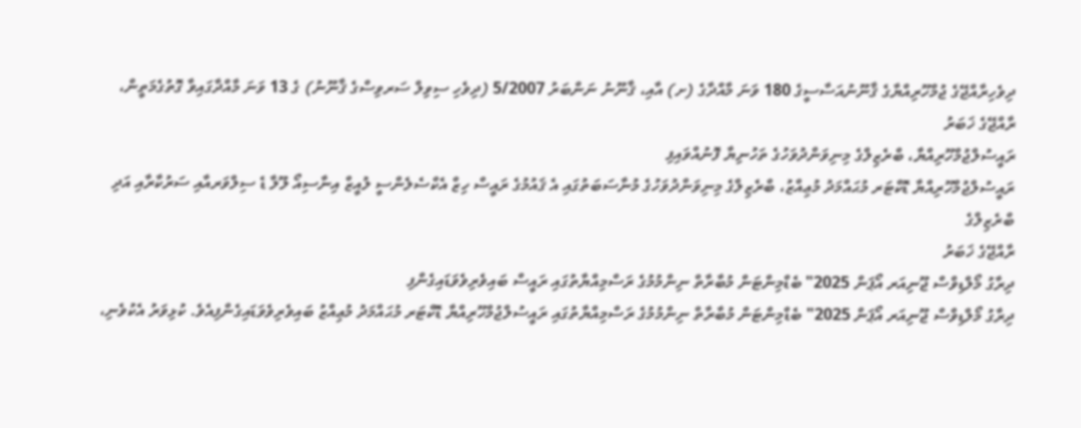ދިވެހިރާއްޖޭގެ ޖުމްހޫރިއްޔާގެ ޤާނޫނުއަސާސީގެ 180 ވަނަ މާއްދާގެ (ށ) އާއި، ޤާނޫނު ނަންބަރު 5/2007 (ދިވެހި ސިވިލް ސަރވިސްގެ ޤާނޫނު) ގެ 13 ވަނަ މާއްދާގައިވާ ގޮތުގެމަތީން،
ރާއްޖޭގެ ޚަބަރު
ރައީސުލްޖުމްހޫރިއްޔާ، ބްރެޒިލްގެ މިނިވަންދުވަހުގެ ތަހުނިޔާ ފޮނުއްވައިފި
ރައީސުލްޖުމްހޫރިއްޔާ ޑޮކްޓަރ މުޙައްމަދު މުޢިއްޒު، ބްރެޒިލްގެ މިނިވަންދުވަހުގެ މުނާސަބަތުގައި އެ ޤައުމުގެ ރައީސް ހިޒް އެކްސެލެންސީ ލުއީޒް އިނާސިއޯ ލޫލާ ޑެ ސިލްވަރއާއި ސަރުކާރާއި އަދި ބްރެޒިލްގެ
ރާއްޖޭގެ ޚަބަރު
ދިރާގު މޯލްޑިވްސް ޖޫނިއަރ އޯޕަން 2025" ބެޑްމިންޓަން މުބާރާތް ނިންމުމުގެ ރަސްމިއްޔާތުގައި ރައީސް ބައިވެރިވެވަޑައިގެންފި
ދިރާގު މޯލްޑިވްސް ޖޫނިއަރ އޯޕަން 2025" ބެޑްމިންޓަން މުބާރާތް ނިންމުމުގެ ރަސްމިއްޔާތުގައި ރައީސުލްޖުމްހޫރިއްޔާ ޑޮކްޓަރ މުޙައްމަދު މުޢިއްޒު ބައިވެރިވެވަޑައިގެންފިއެވެ. ކުޅިވަރު އެކުވެނި،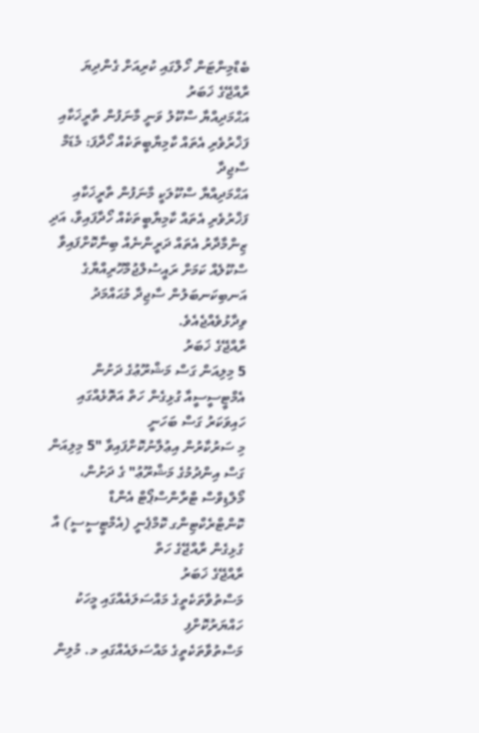ބެޑްމިންޓަން ހޯލްގައި ކުރިއަށް ގެންދިޔަ
ރާއްޖޭގެ ޚަބަރު
އަޙްމަދިއްޔާ ސްކޫލު ވަނީ މާނަފުން ތާރީޚަކާއި ފަޚްރުވެރި އެތައް ކާމިޔާބީތަކެއް ހޯދާފަ: މެޑަމް ސާޖިދާ
އަޙްމަދިއްޔާ ސްކޫލަކީ މާނަފުން ތާރީޚަކާއި ފަޚްރުވެރި އެތައް ކާމިޔާބީތަކެއް ހޯދާފައިވާ، އަދި ޒިންމާދާރު އެތައް ދަރީންނެއް ބިނާކޮށްފައިވާ ސްކޫލެއް ކަމަށް ރައީސުލްޖުމްހޫރިއްޔާގެ އަނބިކަނބަލުން ސާޖިދާ މުޙައްމަދު ވިދާޅުވެއްޖެއެވެ.
ރާއްޖޭގެ ޚަބަރު
5 މިލިއަން ގަސް މަޝްރޫޢުގެ ދަށުން އެމްޓީސީސީއާ ގުޅިގެން ހަތް އަތޮޅެއްގައި ހައިވަކަރު ގަސް ބަހަނީ
މި ސަރުކާރުން އިޢުލާނުކޮށްފައިވާ "5 މިލިއަން ގަސް އިންދުމުގެ މަޝްރޫޢު" ގެ ދަށުން، މޯލްޑިވްސް ޓްރާންސްޕޯޓް އެންޑް ކޮންޓްރެކްޓިންގ ކޮމްޕެނީ (އެމްޓީސީސީ) އާ ގުޅިގެން ރާއްޖޭގެ ހަތް
ރާއްޖޭގެ ޚަބަރު
މަސްތުވާތަކެތީގެ މައްސަލައެއްގައި މީހަކު ހައްޔަރުކޮށްފި
މަސްތުވާތަކެތީގެ މައްސަލައެއްގައި މ. މުލިން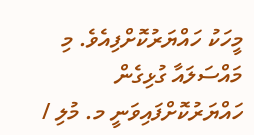މީހަކު ހައްޔަރުކޮށްފިއެވެ. މި މައްސަލައާ ގުޅިގެން ހައްޔަރުކޮށްފައިވަނީ މ. މުލި /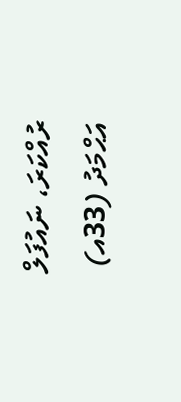ރުއްކަރަ، ނައުފަލް އަޙްމަދު (33އ)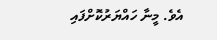އެވެ. މީނާ ހައްޔަރުކޮށްފައި